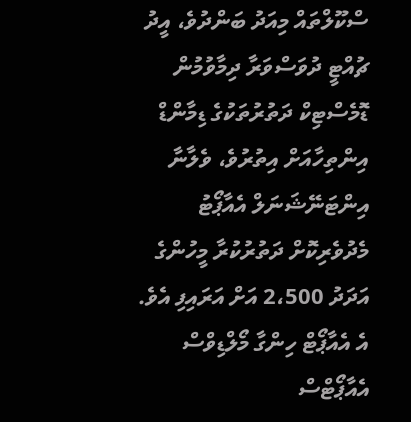ސްކޫލްތައް މިއަދު ބަންދުވެ، އީދު ޗުއްޓީ ދުވަސްވަރާ ދިމާވުމުން ޑޮމެސްޓިކް ދަތުރުތަކުގެ ޑިމާންޑް އިންތިހާއަށް އިތުރުވެ، ވެލާނާ އިންޓަނޭޝަނަލް އެއާޕޯޓު މެދުވެރިކޮށް ދަތުރުކުރާ މީހުންގެ އަދަދު 2،500 އަށް އަރައިފި އެވެ.
އެ އެއާޕޯޓް ހިންގާ މޯލްޑިވްސް އެއާޕޯޓްސް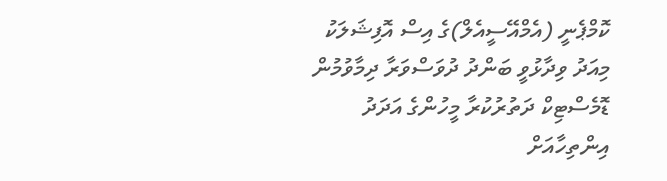ކޮމްޕެނީ (އެމްއޭސީއެލް)ގެ އިސް އޮފިޝަލަކު މިއަދު ވިދާޅުވީ ބަންދު ދުވަސްވަރާ ދިމާވުމުން ޑޮމެސްޓިކް ދަތުރުކުރާ މީހުންގެ އަދަދު އިންތިހާއަށް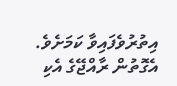އިތުރުވެފައިވާ ކަމަށެވެ. އެގޮތުން ރާއްޖޭގެ އެކި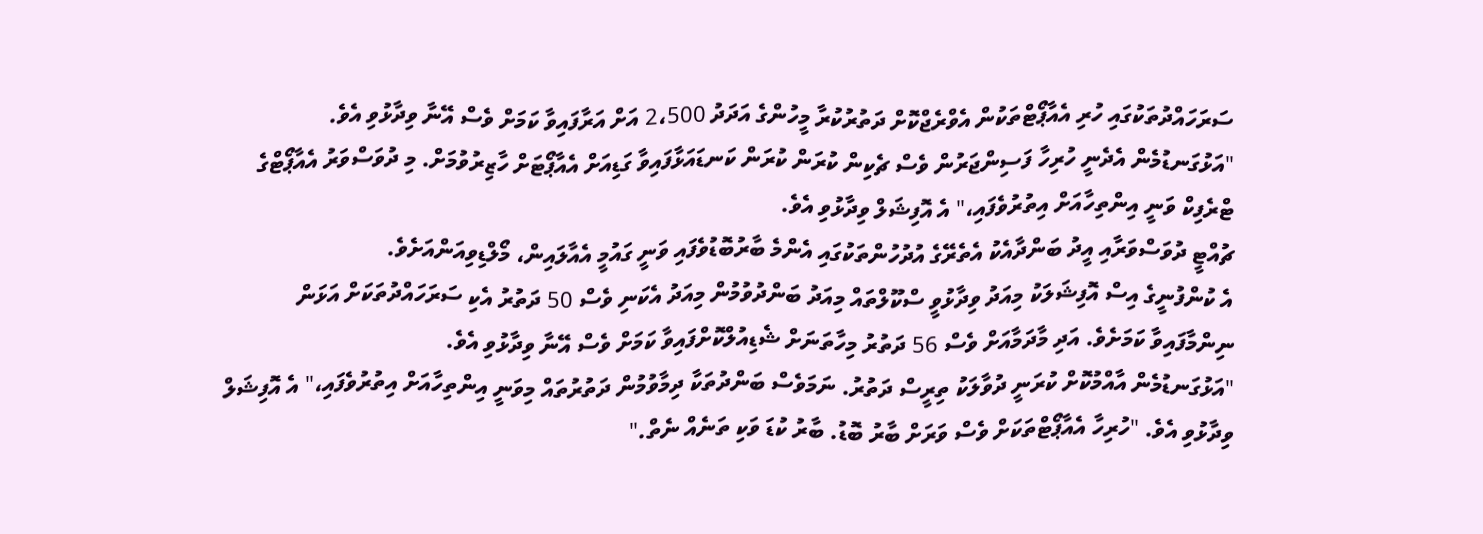ސަރަހައްދުތަކުގައި ހުރި އެއާޕޯޓްތަކުން އެވްރެޖްކޮށް ދަތުރުކުރާ މީހުންގެ އަދަދު 2،500 އަށް އަރާފައިވާ ކަމަށް ވެސް އޭނާ ވިދާޅުވި އެވެ.
"އަޅުގަނޑުމެން އެދެނީ ހުރިހާ ފަސިންޖަރުން ވެސް ޗެކިން ކުރަން ކުރަން ކަނޑައަޅާފައިވާ ގަޑިއަށް އެއާޕޯޓަށް ހާޒިރުވުމަށް. މި ދުވަސްވަރު އެއާޕޯޓްގެ ޓްރެފިކް ވަނީ އިންތިހާއަށް އިތުރުވެފައި،" އެ އޮފިޝަލް ވިދާޅުވި އެވެ.
ޗުއްޓީ ދުވަސްވަރާއި އީދު ބަންދާއެކު އެތެރޭގެ އުދުހުންތަކުގައި އެންމެ ބާރުބޮޑުވެފައި ވަނީ ގައުމީ އެއާލައިން، މޯލްޑިވިއަންއަށެވެ.
އެ ކުންފުނީގެ އިސް އޮފިޝަލަކު މިއަދު ވިދާޅުވީ ސްކޫލްތައް މިއަދު ބަންދުވުމުން މިއަދު އެކަނި ވެސް 50 ދަތުރު އެކި ސަރަހައްދުތަކަށް އަޅަން ނިންމާފައިވާ ކަމަށެވެ. އަދި މާދަމާއަށް ވެސް 56 ދަތުރު މިހާތަނަށް ޝެޑިއުލްކޮށްފައިވާ ކަމަށް ވެސް އޭނާ ވިދާޅުވި އެވެ.
"އަޅުގަނޑުމެން އާއްމުކޮށް ކުރަނީ ދުވާލަކު ތިރީސް ދަތުރު. ނަމަވެސް ބަންދުތަކާ ދިމާވުމުން ދަތުރުތައް މިވަނީ އިންތިހާއަށް އިތުރުވެފައި،" އެ އޮފިޝަލް ވިދާޅުވި އެވެ. "ހުރިހާ އެއާޕޯޓްތަކަށް ވެސް ވަރަށް ބާރު ބޮޑު. ބާރު ކުޑަ ވަކި ތަނެއް ނެތް."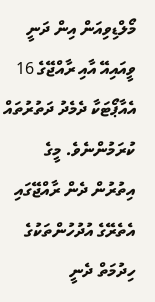މޯލްޑިވިއަން އިން ދަނީ ވީއައިއޭ އާއި ރާއްޖޭގެ 16 އެއާޕޯޓަކާ ދެމެދު ދަތުރުތައް ކުރަމުންނެވެ. މީގެ އިތުރުން ދެން ރާއްޖޭގައި އެތެރޭގެ އުދުހުންތަކުގެ ހިދުމަތް ދެނީ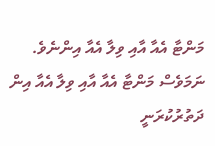މަންޓާ އެއާ އާއި ވިލާ އެއާ އިންނެވެ. ނަމަވެސް މަންޓާ އެއާ އާއި ވިލާ އެއާ އިން ދަތުރުކުރަނީ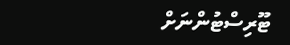ޓޫރިސްޓުންނަށް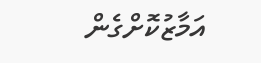އަމާޒުކޮށްގެން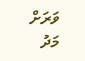ވަރަށް މަދު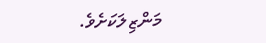މަންޒިލަކަށެވެ.